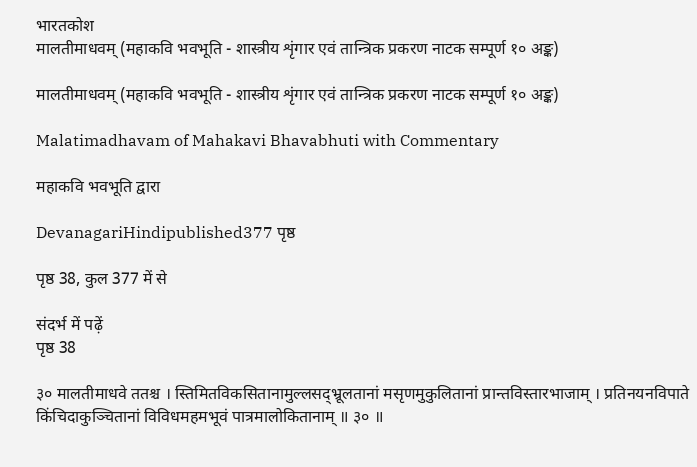भारतकोश
मालतीमाधवम् (महाकवि भवभूति - शास्त्रीय शृंगार एवं तान्त्रिक प्रकरण नाटक सम्पूर्ण १० अङ्क)

मालतीमाधवम् (महाकवि भवभूति - शास्त्रीय शृंगार एवं तान्त्रिक प्रकरण नाटक सम्पूर्ण १० अङ्क)

Malatimadhavam of Mahakavi Bhavabhuti with Commentary

महाकवि भवभूति द्वारा

DevanagariHindipublished377 पृष्ठ

पृष्ठ 38, कुल 377 में से

संदर्भ में पढ़ें
पृष्ठ 38

३० मालतीमाधवे ततश्च । स्तिमितविकसितानामुल्लसद्भ्रूलतानां मसृणमुकुलितानां प्रान्तविस्तारभाजाम् । प्रतिनयनविपाते किंचिदाकुञ्चितानां विविधमहमभूवं पात्रमालोकितानाम् ॥ ३० ॥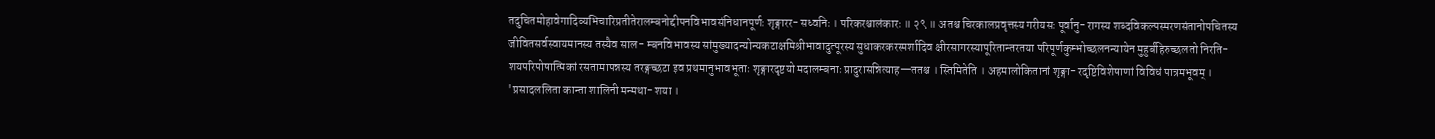तदुचितमोहावेगादिव्यभिचारिप्रतीतेरालम्बनोद्दीपनविभावसंनिधानपूर्णः शृङ्गारर- सध्वनिः । परिकरश्चालंकारः ॥ २९ ॥ अतश्च चिरकालप्रवृत्तस्य गरीयसः पूर्वानु- रागस्य शब्दविकल्पस्मरणसंतानोपचितस्य जीवितसर्वस्वायमानस्य तस्यैव साल- म्बनविभावस्य सांमुख्यादन्योन्यकटाक्षमिश्रीभावादुत्पूरस्य सुधाकरकरस्पर्शादिव क्षीरसागरस्यापूरितान्तरतया परिपूर्णकुम्भोच्छलनन्यायेन मुहुर्बहिरुच्छलतो निरति- शयपरिपोषात्मिकां रसतामापन्नस्य तरङ्गच्छटा इव प्रथमानुभावभूताः शृङ्गारदृष्टयो मदालम्बनाः प्रादुरासन्नित्याह—ततश्च । स्तिमितेति । अहमालोकितानां शृङ्गा- रदृष्टिविशेषाणां विविधं पात्रमभूवम् । 'प्रसादललिता कान्ता शालिनी मन्मथा- शया ।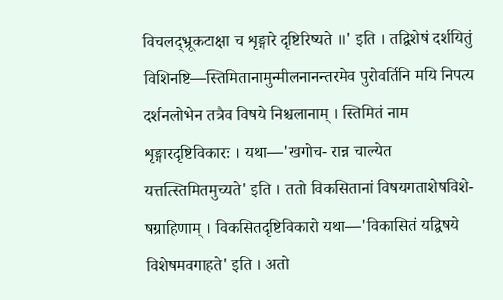विचलद्भ्रूकटाक्षा च शृङ्गारे दृष्टिरिष्यते ॥' इति । तद्विशेषं दर्शयितुं विशिनष्टि—स्तिमितानामुन्मीलनानन्तरमेव पुरोवर्तिनि मयि निपत्य दर्शनलोभेन तत्रैव विषये निश्चलानाम् । स्तिमितं नाम शृङ्गारदृष्टिविकारः । यथा—'खगोच- रान्न चाल्येत यत्तत्स्तिमितमुच्यते' इति । ततो विकसितानां विषयगताशेषविशे- षग्राहिणाम् । विकसितदृष्टिविकारो यथा—'विकासितं यद्विषये विशेषमवगाहते' इति । अतो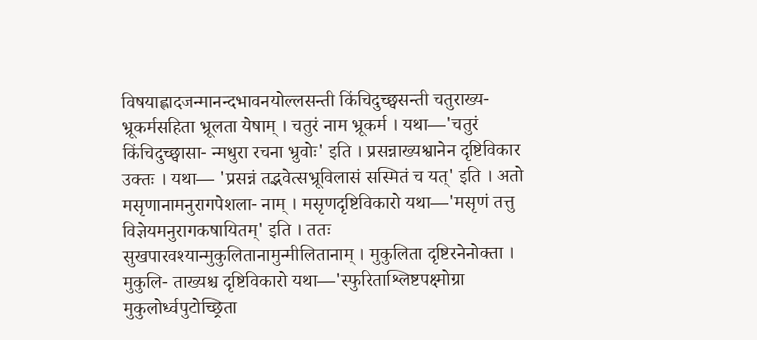विषयाह्लादजन्मानन्दभावनयोल्लसन्ती किंचिदुच्छ्वसन्ती चतुराख्य- भ्रूकर्मसहिता भ्रूलता येषाम् । चतुरं नाम भ्रूकर्म । यथा—'चतुरं किंचिदुच्छ्वासा- न्मधुरा रचना भ्रुवोः' इति । प्रसन्नाख्यश्वानेन दृष्टिविकार उक्तः । यथा— 'प्रसन्नं तद्भवेत्सभ्रूविलासं सस्मितं च यत्' इति । अतो मसृणानामनुरागपेशला- नाम् । मसृणदृष्टिविकारो यथा—'मसृणं तत्तु विज्ञेयमनुरागकषायितम्' इति । ततः सुखपारवश्यान्मुकुलितानामुन्मीलितानाम् । मुकुलिता दृष्टिरनेनोक्ता । मुकुलि- ताख्यश्च दृष्टिविकारो यथा—'स्फुरिताश्लिष्टपक्ष्मोग्रा मुकुलोर्ध्वपुटोच्छ्रिता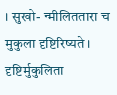। सुखो- न्मीलिततारा च मुकुला दृष्टिरिष्यते । दृष्टिर्मुकुलिता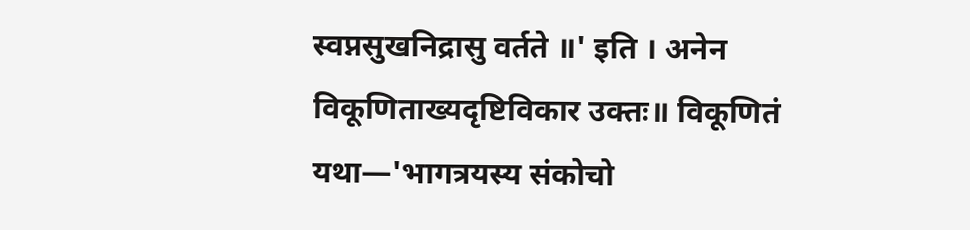स्वप्नसुखनिद्रासु वर्तते ॥' इति । अनेन विकूणिताख्यदृष्टिविकार उक्तः॥ विकूणितं यथा—'भागत्रयस्य संकोचो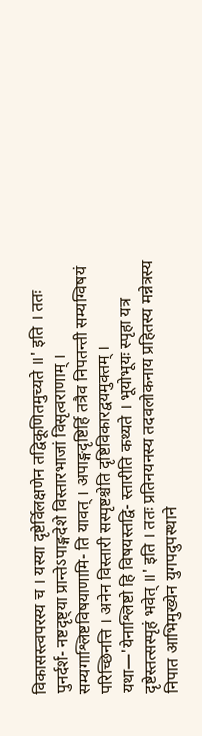विकासस्त्वपरस्य च । यस्या दृष्टेर्विलक्षणेन तद्विकूणितमुच्यते ॥' इति । ततः पुनर्दर्श- नष्टदृष्ट्या प्रान्तेऽपाङ्गदेशे विस्तारभाजां विसृत्वराणाम् । सम्यगाश्लिष्टविषयाणामि- ति यावत् । अपाङ्गदृष्टिर्हि तत्रैव निपतन्ती सम्यग्विषयं परिच्छिनत्ति । अनेन विस्तारी सस्पृष्टश्चेति दृष्टिविकारद्वयमुक्तम् । यथा—'येनाश्लिष्टो हि विषयस्तद्वि- स्तारीति कथ्यते । भूयोभूयः स्पृहा यत्र दृष्टेस्तत्सस्पृहं भवेत् ॥' इति । ततः प्रतिनयनस्य तदवलोकनाय प्रहितस्य मन्नेत्रस्य निपात आभिमुख्येन युगपदुपस्थाने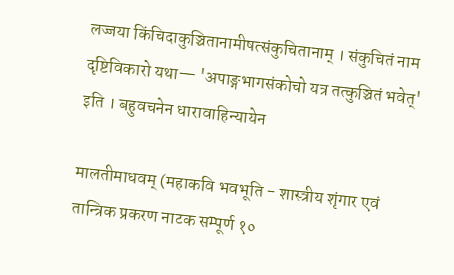लज्जया किंचिदाकुञ्चितानामीषत्संकुचितानाम् । संकुचितं नाम दृष्टिविकारो यथा— 'अपाङ्गभागसंकोचो यत्र तत्कुञ्चितं भवेत्' इति । बहुवचनेन धारावाहिन्यायेन

मालतीमाधवम् (महाकवि भवभूति - शास्त्रीय शृंगार एवं तान्त्रिक प्रकरण नाटक सम्पूर्ण १०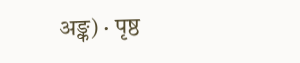अङ्क) · पृष्ठ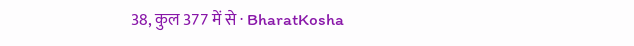38, कुल 377 में से · BharatKosha